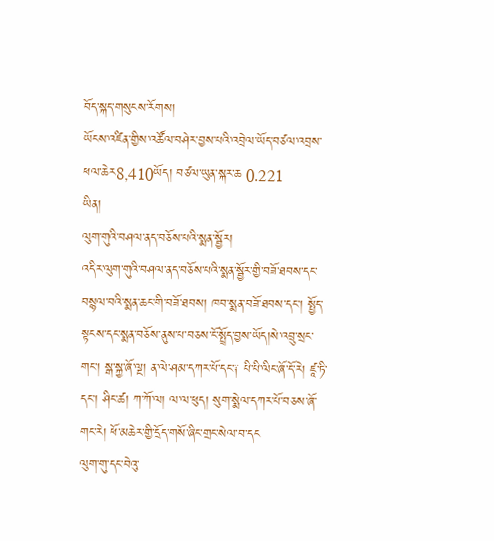བོད་སྐད་གསུངས་རོགས།
ཡོངས་འཛིན་གྱིས་འཚོལ་བཤེར་བྱས་པའི་འབྲེལ་ཡོད་བཙལ་འབྲས་ཕལ་ཆེར8,410ཡོད། བཙལ་ཡུན་སྐར་ཆ 0.221
ཡིན།
ལུག་གུའི་བཤལ་ནད་བཅོས་པའི་སྨན་སྦྱོར།
འདིར་ལུག་གུའི་བཤལ་ནད་བཅོས་པའི་སྨན་སྦྱོར་གྱི་བཟོ་ཐབས་དང་བསྙལ་བའི་སྨན་ཆང་གི་བཟོ་ཐབས། ཁབ་སྨན་བཟོ་ཐབས་དང་། སྤྱོད་སྟངས་དང་སྨན་བཅོས་ནུས་པ་བཅས་ངོ་སྤྲོད་བྱས་ཡོད།སེ་འབྲུ་སྲང་གང་། སྒ་སྐྱ་ཞོ་ལྔ། ན་ལེ་ཤམ་དཀར་པོ་དང་༑ པི་པི་ལིང་ཞོ་དོ་རེ། ཛཱ་ཏི་དང་། ཤིང་ཚ། ཀ་ཀོ་ལ། ལ་ལ་ཕུད། སུག་སྨེལ་དཀར་པོ་བཅས་ཞོ་གང་རེ། ཕོ་མཆེར་གྱི་དྲོད་གསོ་ཞིང་གྲང་སེལ་བ་དང
ལུག་གུ་དང་བེའུ་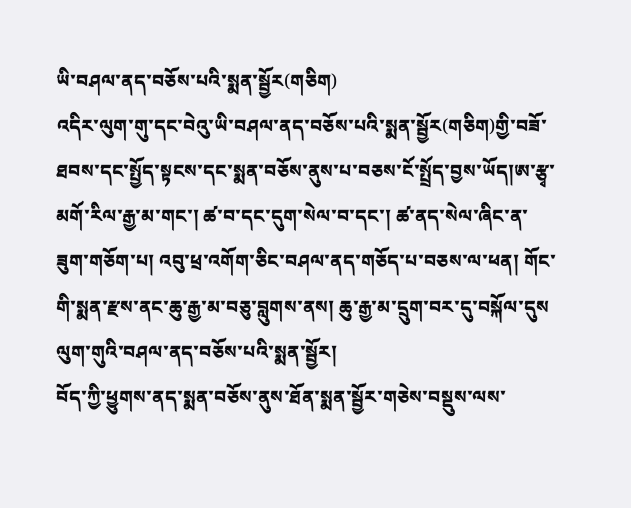ཡི་བཤལ་ནད་བཅོས་པའི་སྨན་སྦྱོར(གཅིག)
འདིར་ལུག་གུ་དང་བེའུ་ཡི་བཤལ་ནད་བཅོས་པའི་སྨན་སྦྱོར(གཅིག)གྱི་བཟོ་ཐབས་དང་སྤྱོད་སྟངས་དང་སྨན་བཅོས་ནུས་པ་བཅས་ངོ་སྤྲོད་བྱས་ཡོད།ཨ་རྩྭ་མགོ་རིལ་རྒྱ་མ་གང་། ཚ་བ་དང་དུག་སེལ་བ་དང་། ཚ་ནད་སེལ་ཞིང་ན་ཟུག་གཅོག་པ། འབུ་ཕྲ་འགོག་ཅིང་བཤལ་ནད་གཅོད་པ་བཅས་ལ་ཕན། གོང་གི་སྨན་རྫས་ནང་ཆུ་རྒྱ་མ་བཅུ་བླུགས་ནས། ཆུ་རྒྱ་མ་དྲུག་བར་དུ་བསྐོལ་དུས
ལུག་གུའི་བཤལ་ནད་བཅོས་པའི་སྨན་སྦྱོར།
བོད་ཀྱི་ཕྱུགས་ནད་སྨན་བཅོས་ནུས་ཐོན་སྨན་སྦྱོར་གཅེས་བསྡུས་ལས་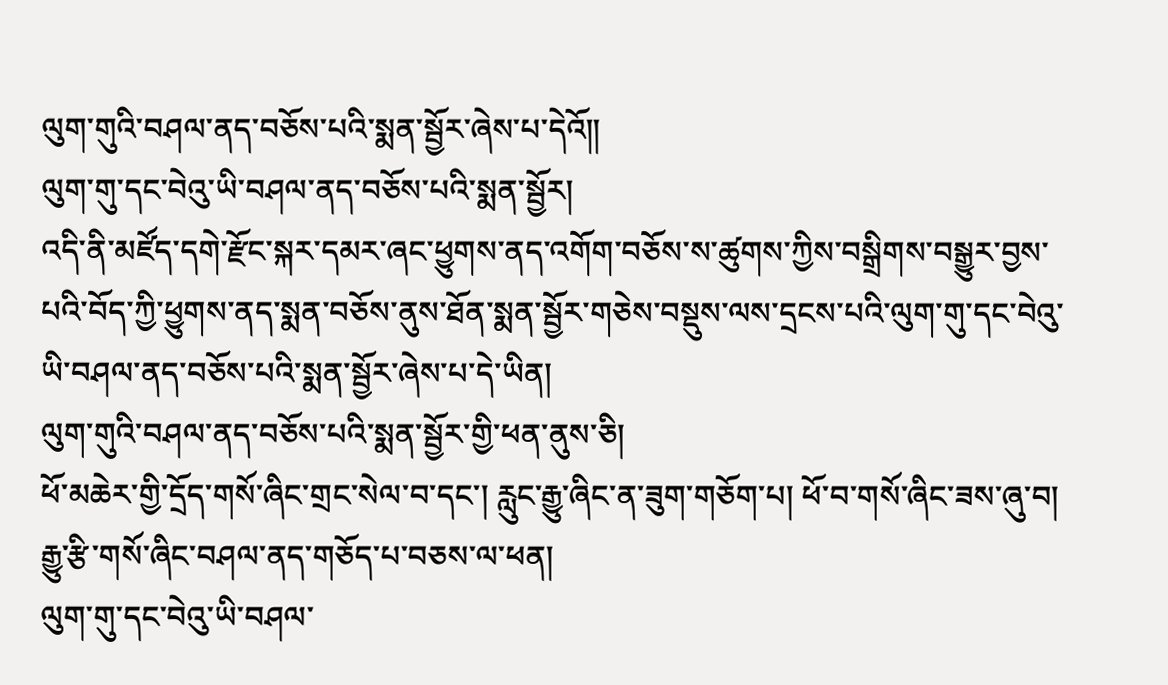ལུག་གུའི་བཤལ་ནད་བཅོས་པའི་སྨན་སྦྱོར་ཞེས་པ་དེའོ༎
ལུག་གུ་དང་བེའུ་ཡི་བཤལ་ནད་བཅོས་པའི་སྨན་སྦྱོར།
འདི་ནི་མཛོད་དགེ་རྫོང་སྐར་དམར་ཞང་ཕྱུགས་ནད་འགོག་བཅོས་ས་ཚུགས་ཀྱིས་བསྒྲིགས་བསྒྱུར་བྱས་པའི་བོད་ཀྱི་ཕྱུགས་ནད་སྨན་བཅོས་ནུས་ཐོན་སྨན་སྦྱོར་གཅེས་བསྡུས་ལས་དྲངས་པའི་ལུག་གུ་དང་བེའུ་ཡི་བཤལ་ནད་བཅོས་པའི་སྨན་སྦྱོར་ཞེས་པ་དེ་ཡིན།
ལུག་གུའི་བཤལ་ནད་བཅོས་པའི་སྨན་སྦྱོར་གྱི་ཕན་ནུས་ཅི།
ཕོ་མཆེར་གྱི་དྲོད་གསོ་ཞིང་གྲང་སེལ་བ་དང་། རླུང་རྒྱུ་ཞིང་ན་ཟུག་གཅོག་པ། ཕོ་བ་གསོ་ཞིང་ཟས་ཞུ་བ། རྒྱུ་རྩི་གསོ་ཞིང་བཤལ་ནད་གཅོད་པ་བཅས་ལ་ཕན།
ལུག་གུ་དང་བེའུ་ཡི་བཤལ་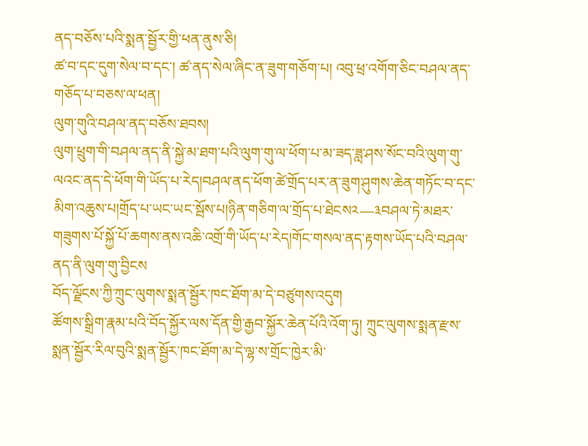ནད་བཅོས་པའི་སྨན་སྦྱོར་གྱི་ཕན་ནུས་ཅི།
ཚ་བ་དང་དུག་སེལ་བ་དང་། ཚ་ནད་སེལ་ཞིང་ན་ཟུག་གཅོག་པ། འབུ་ཕྲ་འགོག་ཅིང་བཤལ་ནད་གཅོད་པ་བཅས་ལ་ཕན།
ལུག་གུའི་བཤལ་ནད་བཅོས་ཐབས།
ལུག་ཕྲུག་གི་བཤལ་ནད་ནི་སྐྱེ་མ་ཐག་པའི་ལུག་གུ་ལ་ཕོག་པ་མ་ཟད་ཟླ་ཤས་སོང་བའི་ལུག་གུ་ལའང་ནད་དེ་ཕོག་གི་ཡོད་པ་རེད།བཤལ་ནད་ཕོག་ཚེ་གྲོད་པར་ན་ཟུག་ཤུགས་ཆེན་གཏོང་བ་དང་མིག་འཆུས་པ།གྲོད་པ་ཡང་ཡང་སྦོས་པ།ཉིན་གཅིག་ལ་གྲོད་པ་ཐེངས༢—༣བཤལ་ཏེ་མཐར་གཟུགས་པོ་སྐྱོ་པོ་ཆགས་ནས་འཆི་འགྲོ་གི་ཡོད་པ་རེད།གོང་གསལ་ནད་རྟགས་ཡོད་པའི་བཤལ་ནད་ནི་ལུག་གུ་བྱིངས
བོད་ལྗོངས་ཀྱི་ཀྲུང་ལུགས་སྨན་སྦྱོར་ཁང་ཐོག་མ་དེ་བཙུགས་འདུག
ཚོགས་སྒྲིག་རྣམ་པའི་བོད་སྐྱོར་ལས་དོན་གྱི་རྒྱབ་སྐྱོར་ཆེན་པོའི་འོག་ཏུ། ཀྲུང་ལུགས་སྨན་རྫས་སྨན་སྦྱོར་རིལ་བུའི་སྨན་སྦྱོར་ཁང་ཐོག་མ་དེ་ལྷ་ས་གྲོང་ཁྱེར་མི་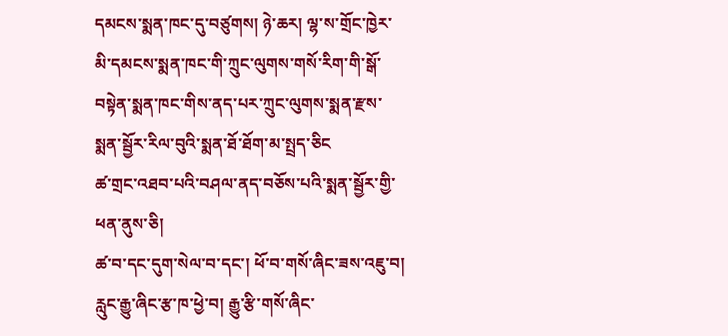དམངས་སྨན་ཁང་དུ་བཙུགས། ཉེ་ཆར། ལྷ་ས་གྲོང་ཁྱེར་མི་དམངས་སྨན་ཁང་གི་ཀྲུང་ལུགས་གསོ་རིག་གི་སྒོ་བསྟེན་སྨན་ཁང་གིས་ནད་པར་ཀྲུང་ལུགས་སྨན་རྫས་སྨན་སྦྱོར་རིལ་བུའི་སྨན་ཐོ་ཐོག་མ་སྤྲད་ཅིང
ཚ་གྲང་འཐབ་པའི་བཤལ་ནད་བཅོས་པའི་སྨན་སྦྱོར་གྱི་ཕན་ནུས་ཅི།
ཚ་བ་དང་དུག་སེལ་བ་དང་། ཕོ་བ་གསོ་ཞིང་ཟས་འཇུ་བ། རླུང་རྒྱུ་ཞིང་རྩ་ཁ་ཕྱེ་བ། རྒྱུ་རྩི་གསོ་ཞིང་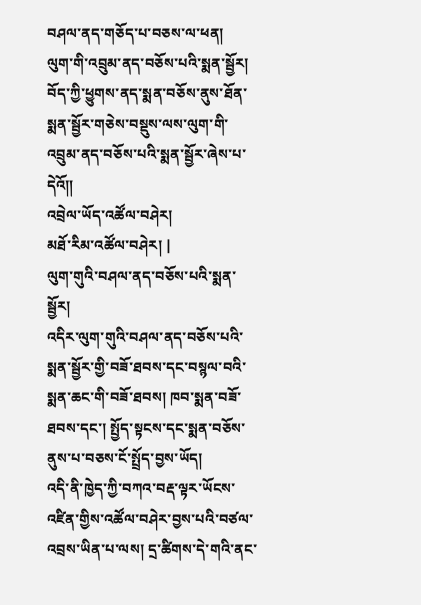བཤལ་ནད་གཅོད་པ་བཅས་ལ་ཕན།
ལུག་གི་འབྲུམ་ནད་བཅོས་པའི་སྨན་སྦྱོར།
བོད་ཀྱི་ཕྱུགས་ནད་སྨན་བཅོས་ནུས་ཐོན་སྨན་སྦྱོར་གཅེས་བསྡུས་ལས་ལུག་གི་འབྲུམ་ནད་བཅོས་པའི་སྨན་སྦྱོར་ཞེས་པ་དེའོ༎
འབྲེལ་ཡོད་འཚོལ་བཤེར།
མཐོ་རིམ་འཚོལ་བཤེར། |
ལུག་གུའི་བཤལ་ནད་བཅོས་པའི་སྨན་སྦྱོར།
འདིར་ལུག་གུའི་བཤལ་ནད་བཅོས་པའི་སྨན་སྦྱོར་གྱི་བཟོ་ཐབས་དང་བསྙལ་བའི་སྨན་ཆང་གི་བཟོ་ཐབས། ཁབ་སྨན་བཟོ་ཐབས་དང་། སྤྱོད་སྟངས་དང་སྨན་བཅོས་ནུས་པ་བཅས་ངོ་སྤྲོད་བྱས་ཡོད།
འདི་ནི་ཁྱེད་ཀྱི་བཀའ་བརྡ་ལྟར་ཡོངས་འཛིན་གྱིས་འཚོལ་བཤེར་བྱས་པའི་བཙལ་འབྲས་ཡིན་པ་ལས། དྲ་ཚིགས་དེ་གའི་ནང་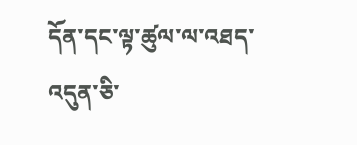དོན་དང་ལྟ་ཚུལ་ལ་འཐད་འདུན་ཅི་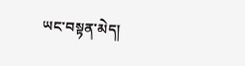ཡང་བསྟན་མེད།